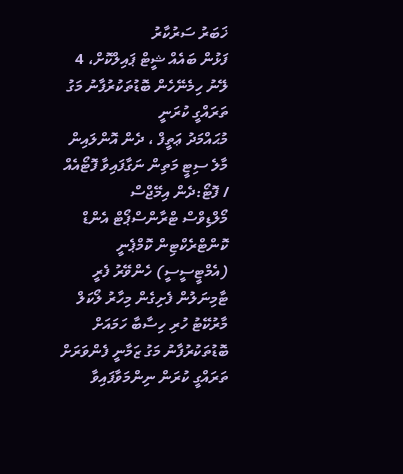ޚަބަރު ސަރުކާރު
ފަޅުން ބައެއް ޝީޓް ޕައިލްކޮށް، 4 ލޭނު ހިމެނޭހެން ބޮޑުތަކުރުފާނު މަގު ތަރައްގީ ކުރަނީ
މުޙައްމަދު ޢަތީފް ، ދެން އޮންލައިން
މާލެ ސިޓީ މަތިން ނަގާފައިވާ ފޮޓޯއެއް / ފޮޓޯ:ދެން އިމޭޖްސް
މޯލްޑިވްސް ޓްރާންސްޕޯޓް އެންޑް ކޮންޓްރެކްޓިން ކޮމްޕެނީ (އެމްޓީސީސީ) ހެންވޭރު ފެރީ ޓާމިނަލުން ފެށިގެން މިހާރު ލޯކަލް މާރުކޭޓު ހުރި ހިސާބާ ހަމައަށް ބޮޑުތަކުރުފާނު މަގު ޒަމާނީ ފެންވަރަށް ތަރައްގީ ކުރަން ނިންމަވާފައިވާ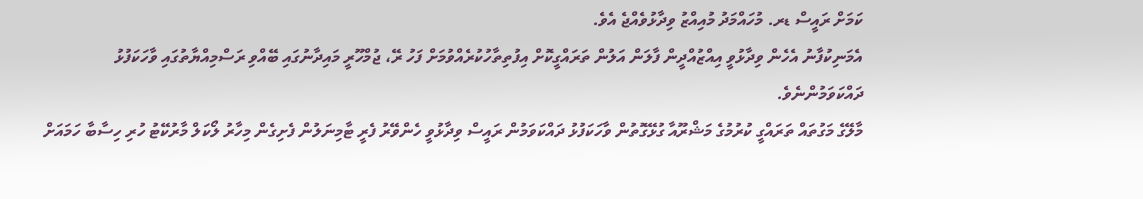ކަމަށް ރައީސް ޑރ. މުހައްމަދު މުއިއްޒު ވިދާޅުވެއްޖެ އެވެ.
އެމަނިކުފާނު އެހެން ވިދާޅުވީ އިއްޒުއްދީން ފާލަން އަލުން ތަރައްގީކޮށް އިފުތިތާހުކުރެއްވުމަށް ފަހު ރޭ، ޖުމްހޫރީ މައިދާނުގައި ބޭއްވި ރަސްމިއްޔާތުގައި ވާހަކަފުޅު ދައްކަވަމުންނެވެ.
މާލޭގެ މަގުތައް ތަރައްގީ ކުރުމުގެ މަޝްރޫއާ ގުޅޭގޮތުން ވާހަކަފުޅު ދައްކަވަމުން ރައީސް ވިދާޅުވީ ހެންވޭރު ފެރީ ޓާމިނަލުން ފެށިގެން މިހާރު ލޯކަލް މާރުކޭޓު ހުރި ހިސާބާ ހަމައަށް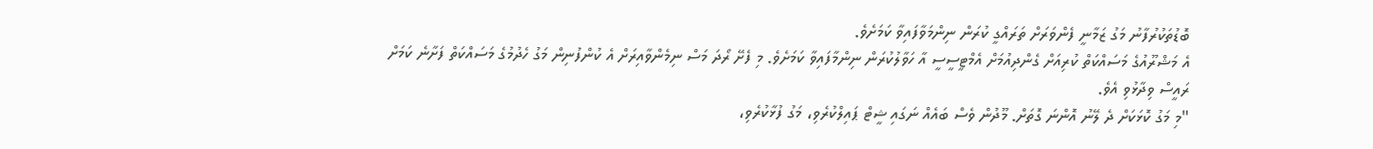ބޮޑުތަކުރުފާނު މަގު ޒަމާނީ ފެންވަރަށް ތަރައްގީ ކުރަން ނިންމަވާފައިވާ ކަމަށެވެ.
އެ މަޝްރޫއުގެ މަސައްކަތް ކުރިއަށް ގެންދިއުމަށް އެމްޓީސީސީ އާ ހަވާލުކުރަން ނިންމާފައިވާ ކަމަށެވެ. މި ފެށޭ ރޯދަ މަސް ނިމެންވާއިރަށް އެ ކުންފުނިން މަގު ހެދުމުގެ މަސައްކަތް ފަށާނެ ކަމަށް ރައީސް ވިދާޅުވި އެވެ.
"މި މަގު ކޮޅަކަށް ދެ ލޭނު އޮންނަ ގޮތަށް. މޫދުން ވެސް ބައެއް ނަގައި ޝީޓް ޕައިލްކުރެވި، މަގު ފުޅާކުރެވި،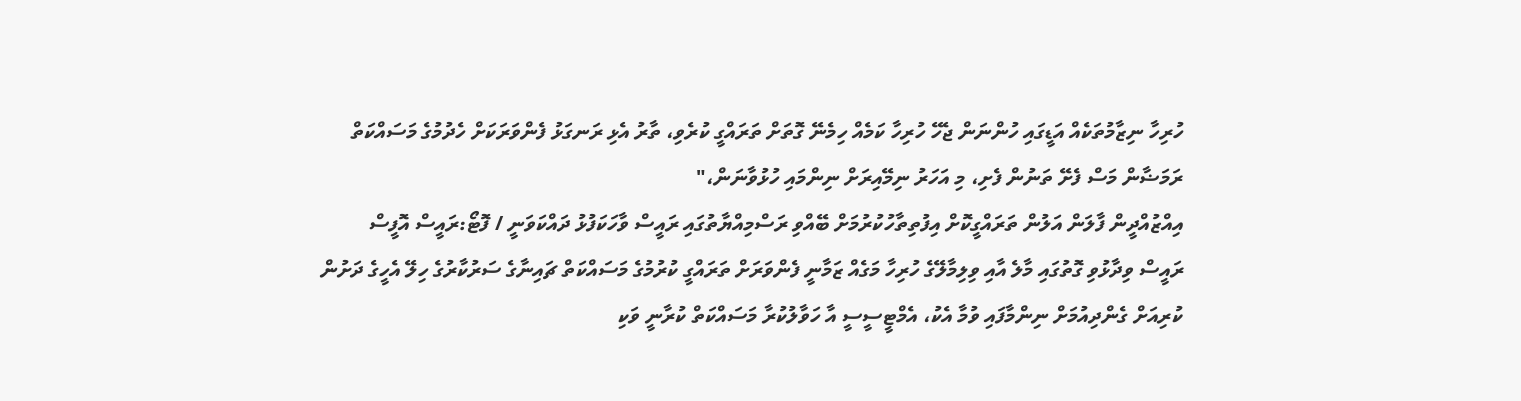ހުރިހާ ނިޒާމުތަކެއް އަޑީގައި ހުންނަން ޖެހޭ ހުރިހާ ކަމެއް ހިމެނޭ ގޮތަށް ތަރައްގީ ކުރެވި، ތާރު އެޅި ރަނގަޅު ފެންވަރަކަށް ހެދުމުގެ މަސައްކަތް ރަމަޟާން މަސް ފެށޭ ތަނުން ފެށި، މި އަހަރު ނިމޭއިރަށް ނިންމައި ހުޅުވާނަން،"
އިއްޒުއްދީން ފާލަން އަލުން ތަރައްގީކޮށް އިފުތިތާހުކުރުމަށް ބޭއްވި ރަސްމިއްޔާތުގައި ރައީސް ވާހަކަފުޅު ދައްކަވަނީ / ފޮޓޯ:ރައީސް އޮފީސް
ރައީސް ވިދާޅުވި ގޮތުގައި މާލެ އާއި ވިލިމާލޭގެ ހުރިހާ މަގެއް ޒަމާނީ ފެންވަރަށް ތަރައްގީ ކުރުމުގެ މަސައްކަތް ޗައިނާގެ ސަރުކާރުގެ ހިލޭ އެހީގެ ދަށުން ކުރިއަށް ގެންދިއުމަށް ނިންމާފައި ވުމާ އެކު، އެމްޓީސީސީ އާ ހަވާލުކުރާ މަސައްކަތް ކުރާނީ ވަކި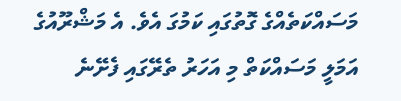މަސައްކަތެއްގެ ގޮތުގައި ކަމުގަ އެވެ. އެ މަޝްރޫއުގެ އަމަލީ މަސައްކަތް މި އަހަރު ތެރޭގައި ފެށޭނެ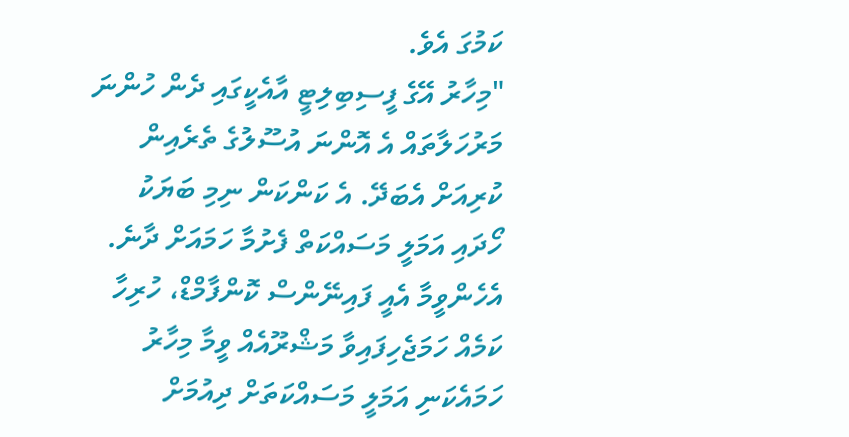ކަމުގަ އެވެ.
"މިހާރު އޭގެ ފީސިބިލިޓީ އާއެކީގައި ދެން ހުންނަ މަރުހަލާތައް އެ އޮންނަ އުސޫލުގެ ތެރެއިން ކުރިއަށް އެބަދޭ. އެ ކަންކަން ނިމި ބަޔަކު ހޯދައި އަމަލީ މަސައްކަތް ފެށުމާ ހަމައަށް ދާނެ. އެހެންވީމާ އެއީ ފައިނޭންސް ކޮންފާމްޑް، ހުރިހާ ކަމެއް ހަމަޖެހިފައިވާ މަޝްރޫއެއް ވީމާ މިހާރު ހަމައެކަނި އަމަލީ މަސައްކަތަށް ދިއުމަށް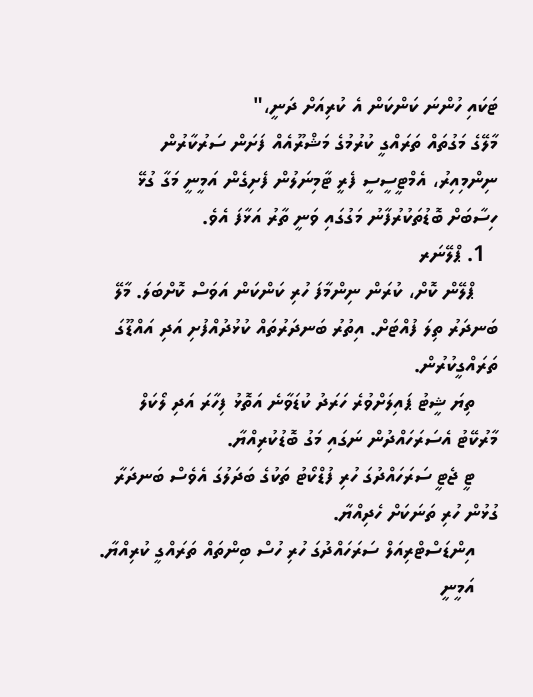ޓަކައި ހުންނަ ކަންކަން އެ ކުރިއަށް ދަނީ،"
މާލޭގެ މަގުތައް ތަރައްގީ ކުރުމުގެ މަޝްރޫއެއް ފަށަން ސަރުކާރުން ނިންމިއިރު، އެމްޓީސީސީ ފެރީ ޓާމިނަލުން ފެށިގެން އަމީނީ މަގާ ގުޅޭ ހިސާބަށް ބޮޑުތަކުރުފާނު މަގުގައި ވަނީ ތާރު އަޅާފަ އެވެ.
  1. ޕްލޭނަރ
    ޕްލޭން ކޮށް، ކުރަން ނިންމާފަ ހުރި ކަންކަން އަވަސް ކޮށްބަލަ. މާލޭ ބަނދަރު ތިލަ ފުއްޓަށް. އިތުރު ބަނދަރުތައް ކުޅުދުއްފުށި އަދި އައްޑޫގަ ތަރައްގީކުރުން.
    ތިޔަ ޝީޓު ޕައިލަށްވުރެ ހަރަދު ކުޑަވާނެ އަތޮޅު ފިހާރަ އަދި ލޯކަލް މާރުކޭޓު އެސަރަހައްދުން ނަގައި މަގު ބޮޑުކުރިއްޔާ.
    ޓީ ޖެޓީ ސަރަހައްދުގަ ހުރި ފުޑްކޯޓު ތަކުގެ ބަދަލުގަ އެވެސް ބަނދަރާ ގުޅުން ހުރި ތަނަކަށް ހެދިއްޔާ.
    އިންޑަސްޓްރިއަލް ސަރަހައްދުގަ ހުރި ހުސް ބިންތައް ތަރައްގީ ކުރިއްޔާ.
    އަމީނީ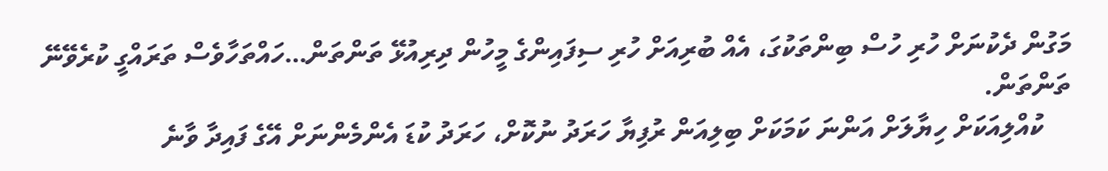މަގުން ދެކުނަށް ހުރި ހުސް ބިންތަކުގަ، އެއް ބުރިއަށް ހުރި ސިފައިންގެ މީހުން ދިރިއުޅޭ ތަންތަން…ހައްތަހާވެސް ތަރައްގީ ކުރެވޭނޭ ތަންތަން.
    ކުއްލިއަކަށް ހިޔާލަށް އަންނަ ކަމަކަށް ބިލިއަން ރުފިޔާ ހަރަދު ނުކޮށް، ހަރަދު ކުޑަ އެންމެންނަށް އޭގެ ފައިދާ ވާނެ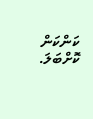ކަންކަން ކޮށްބަލަ.